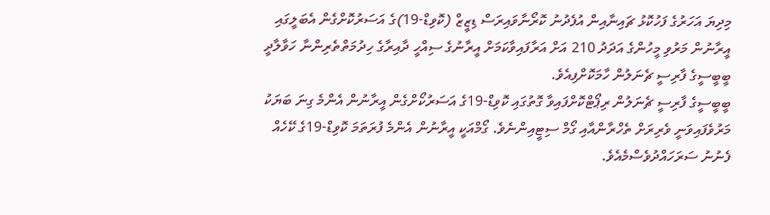މިދިޔަ އަހަރުގެ ފަހުކޮޅު ޗައިނާއިން އުފެދުނު ކޮރޯނާވައިރަސް ޑިޒީޒް (ކޮވިޑް-19)ގެ އަސަރުކޮށްގެން އެބަލީގައި އީރާނުން މަރުވި މީހުންގެ އަދަދު 210 އަށް އަރާފައިވާކަމަށް އީރާނުގެ ސިއްހީ ދާއިރާގެ ހިދުމަތްތެރިންނާ ހަވާލާދީ ބީބީސީގެ ފާރިސީ ޗެނަލުން ހާމަކޮށްފިއެވެ.
ބީބީސީގެ ފާރިސީ ޗެނަލުން ރިޕޯޓްކޮށްފައިވާ ގޮތުގައި ކޮވިޑް-19ގެ އަސަރުކޯށްގެން އީރާނުން އެންމެ ގިނަ ބަޔަކު މަރުވެފައިވަނީ ވެރިރަށް ތެހްރާންއާއި ގޯމް ސިޓީއިންނެވެ. ގޯމްއަކީ އީރާނުން އެންމެ ފުރަތަމަ ކޮވިޑް-19ގެ ކޭހެއް ފެނުނު ސަރަހައްދުވެސްމެއެވެ.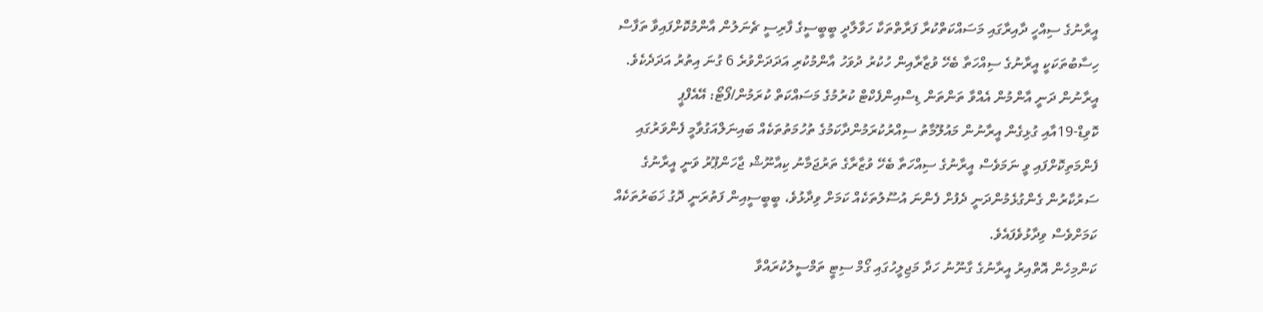އީރާނުގެ ސިއްހީ ދާއިރާގައި މަސައްކަތްކުރާ ފަރާތްތަކާ ހަވާލާދީ ބީބީސީގެ ފާރިސީ ޗެނަލުން އާންމުކޮށްފައިވާ ތަފާސް ހިސާބުތަކަކީ އީރާނުގެ ސިއްހަތާ ބެހޭ ވުޒާރާއިން ހުކުރު ދުވަހު އާންމުކުރި އަދަދަށްވުރެ 6 ގުނަ އިތުރު އަދަދެކެވެ.
އީރާނުން ދަނީ އާންމުން އެއްވާ ތަންތަން ޑިސްއިންފެކްޓް ކުރުމުގެ މަސައްކަތް ކުރަމުން/ފޯޓޯ: އޭއެފްޕީ
ކޮވިޑް-19އާއި ގުޅިގެން އީރާނުން މައުލޫމާތު ސިއްރުކުރަމުންދާކަމުގެ ތުހުމަތުތަކެއް ބައިނަލްއަގުވާމީ ފެންވަރުގައި ފެންމަތިކޮށްފައި ވީ ނަމަވެސް އީރާނުގެ ސިއްހަތާ ބެހޭ ވުޒާރާގެ ތަރުޖަމާނު ކިއާނޫޝް ޖާހަންޕޫރު ވަނީ އީރާނުގެ ސަރުކާރުން ގެންގުޅެމުންދަނީ ދެފުށް ފެންނަ އުސޫލުތަކެއް ކަމަށް ވިދާޅުވެ، ބީބީސީއިން ފަތުރަނީ ދޮގު ޚަބަރުތަކެއް ކަމަށްވެސް ވިދާޅުވެފައެވެ.
ކަންމިހެން އޮތްއިރު އީރާނުގެ ގާނޫނު ހަދާ މަޖިލީހުގައި ގޯމް ސިޓީ ތަމްސީލުކުރައްވާ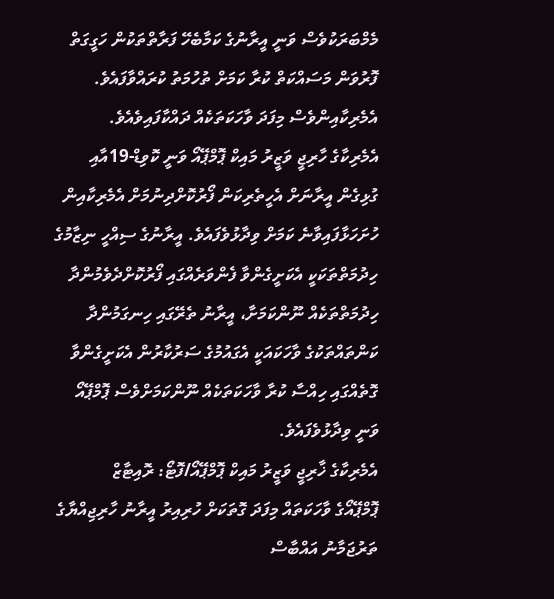މެމްބަރަކުވެސް ވަނީ އީރާނުގެ ކަމާބެހޭ ފަރާތްތަކުން ހަގީގަތް ފޮރުވަން މަސައްކަތް ކުރާ ކަމަށް ތުހުމަތު ކުރައްވާފައެވެ. އެމެރިކާއިންވެސް މިފަދަ ވާހަކަތަކެއް ދައްކާފައިވެއެވެ.
އެމެރިކާގެ ހާރިޖީ ވަޒީރު މައިކް ޕޮމްޕޭއޯ ވަނީ ކޮވިޑް-19އާއި ގުޅިގެން އީރާނަށް އެހީތެރިކަން ފޯރުކޮށްދިނުމަށް އެމެރިކާއިން ހުށަހަޅާފައިވާނެ ކަމަށް ވިދާޅުވެފައެވެ. އީރާނުގެ ސިއްހީ ނިޒާމުގެ ހިދުމަތްތަކަކީ އެކަށީގެންވާ ފެންވަރެއްގައި ފޯރުކޮށްދެވެމުންދާ ހިދުމަތްތަކެއް ނޫންކަމަށާ، އީރާނު ތެރޭގައި ހިނގަމުންދާ ކަންތައްތަކުގެ ވާހަކައަކީ އެގައުމުގެ ސަރުކާރުން އެކަށީގެންވާ ގޮތެއްގައި ހިއްސާ ކުރާ ވާހަކަތަކެއް ނޫންކަމަށްވެސް ޕޮމްޕޭއޯ ވަނީ ވިދާޅުވެފައެވެ.
އެމެރިކާގެ ޚާރިޖީ ވަޒީރު މައިކް ޕޮމްޕޭއޯ/ފޮޓޯ: ރޮއިޓާޒް
ޕޮމްޕޭއޯގެ ވާހަކަތައް މިފަދަ ގޮތަކަށް ހުރިއިރު އީރާނު ހާރިޖިއްޔާގެ ތަރުޖަމާނު އައްބާސް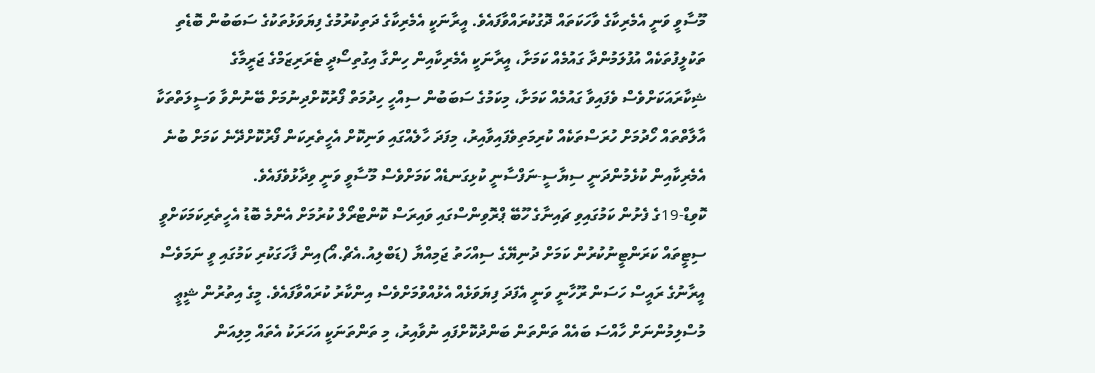މޫސާވީ ވަނީ އެމެރިކާގެ ވާހަކަތައް ދޮގުކުރައްވާފައެވެ. އީރާނަކީ އެމެރިކާގެ ދަތިކުރުމުގެ ފިޔަވަޅުތަކުގެ ސަބަބުން ބޮޑެތި ތަކުލީފުތަކެއް އުފުލަމުންދާ ގައުމެއް ކަމަށާ، އީރާނަކީ އެމެރިކާއިން ހިންގާ އިގުތިސޯދީ ޓެރަރިޒަމްގެ ޖަރީމާގެ ޝިކާރައަކަށްވެސް ވެފައިވާ ގައުމެއް ކަމަށާ، މިކަމުގެ ސަބަބުން ސިއްހީ ހިދުމަތް ފޯރުކޮށްދިނުމަށް ބޭނުންވާ ވަސީލަތްތަކާ އާލާތްތައް ހޯދުމަށް ހުރަސްތަކެއް ކުރިމަތިވެފައިވާއިރު، މިފަދަ ހާލެއްގައި ވަނިކޮށް އެހީތެރިކަން ފޯރުކޮށްދޭނެ ކަމަށް ބުނެ އެމެރިކާއިން ކުޅެމުންދަނީ ސިޔާސީ-ނަފްސާނީ ކުޅިގަނޑެއް ކަމަށްވެސް މޫސާވީ ވަނީ ވިދާޅުވެފައެވެ.
ކޮވިޑް-19ގެ ފެށުން ކަމުގައިވި ޗައިނާގެ ހޫބޭ ޕްރޮވިންސްގައި ވައިރަސް ކޮންޓްރޯލް ކުރުމަށް އެންމެ ބޮޑު އެހީތެރިކަމަކަށްވީ ސިޓީތައް ކަރަންޓީނުކުރުން ކަމަށް ދުނިޔޭގެ ސިއްހަތު ޖަމިއްޔާ (ޑަބްލިއު.އެޗް.އޯ)އިން ފާހަގަކުރި ކަމުގައި ވީ ނަމަވެސް އީރާނުގެ ރައީސް ހަސަން ރޫހާނީ ވަނީ އެފަދަ ފިޔަވަޅެއް އެޅުއްވުމަށްވެސް އިންކާރު ކުރައްވާފައެވެ. މީގެ އިތުރުން ޝީޢީ މުސްލިމުންނަށް ހާއްސަ ބައެއް ތަންތަން ބަންދުކޮށްފައި ނުވާއިރު، މި ތަންތަނަކީ އަހަރަކު އެތައް މިލިއަން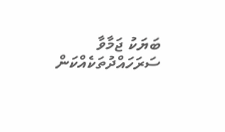ބަޔަކު ޖަމާވާ ސަރަހައްދުތަކެއްކަން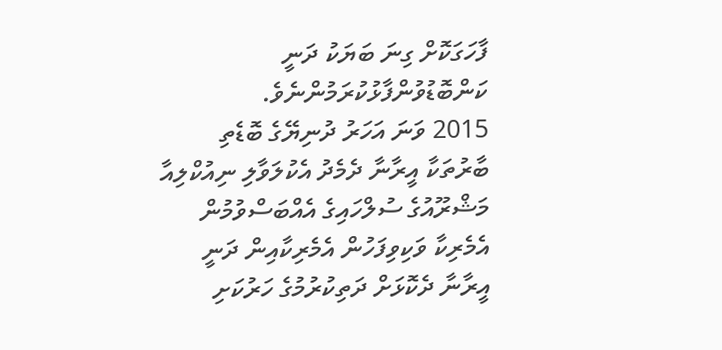ފާހަގަކޮށް ގިނަ ބަޔަކު ދަނީ ކަންބޮޑުވުންފާޅުކުރަމުންނެވެ.
2015 ވަނަ އަހަރު ދުނިޔޭގެ ބޮޑެތި ބާރުތަކާ އީރާނާ ދެމެދު އެކުލަވާލި ނިއުކްލިއާ މަޝްރޫއުގެ ސުލްހައިގެ އެއްބަސްވުމުން އެމެރިކާ ވަކިވިފަހުން އެމެރިކާއިން ދަނީ އީރާނާ ދެކޮޅަށް ދަތިކުރުމުގެ ހަރުކަށި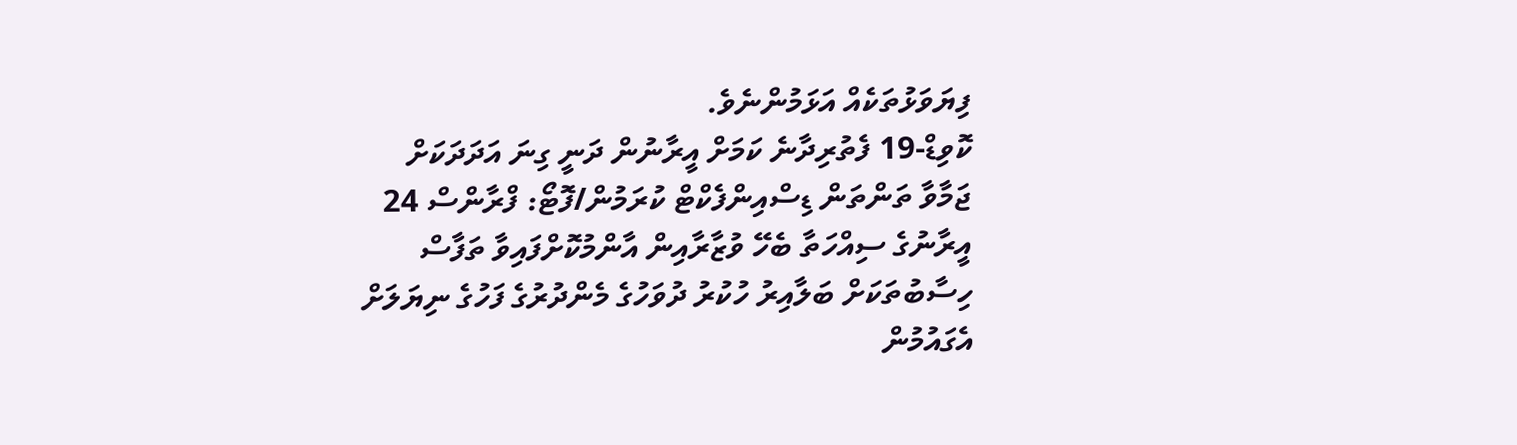ފިޔަވަޅުތަކެއް އަޅަމުންނެވެ.
ކޮވިޑް-19 ފެތުރިދާނެ ކަމަށް އީރާނުން ދަނީ ގިނަ އަދަދަކަށް ޖަމާވާ ތަންތަން ޑިސްއިންފެކްޓް ކުރަމުން/ފޮޓޯ: ފްރާންސް 24
އީރާނުގެ ސިއްހަތާ ބެހޭ ވުޒާރާއިން އާންމުކޮށްފައިވާ ތަފާސް ހިސާބުތަކަށް ބަލާއިރު ހުކުރު ދުވަހުގެ މެންދުރުގެ ފަހުގެ ނިޔަލަށް އެގައުމުން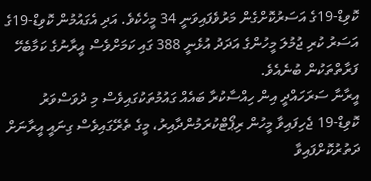ކޮވިޑް-19ގެ އަސަރުކޮށްގެން މަރުވެފައިވަނީ 34 މީހެކެވެ. އަދި އެގައުމުން ކޮވިޑް-19ގެ އަސަރު ކުރި ޖުމުލަ މީހުންގެ އަދަދު އުޅެނީ 388 ގައި ކަމަށްވެސް އީރާނުގެ ކަމާބެހޭ ފަރާތްތަކުން ބުނެއެވެ.
އީރާނާ ސަރަހައްދީ އިން ހިއްސާކުރާ ބައެއް ގައުމުތަކުގައިވެސް މި ދުވަސްވަރު ކޮވިޑް-19 ޖެހިފައިވާ މީހުން ރިޕޯޓްކުރަމުންދާއިރު، މީގެ ތެރޭގައިވެސް ގިނައީ އީރާނަށް ދަތުރުކޮށްފައިވާ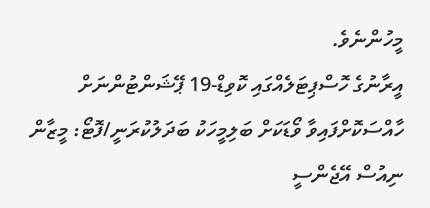މީހުންނެވެ.
އީރާނުގެ ހޮސްޕިޓަލެއްގައި ކޮވިޑް-19 ޕޭޝަންޓުންނަށް ހާއްސަކޮށްފައިވާ ވޯޑަކަށް ބަލިމީހަކު ބަދަލުކުރަނީ/ފޮޓޯ: މީޒާން ނިއުސް އޭޖެންސީ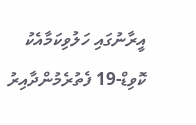އީރާނުގައި ހަލުވިކަމާއެކު ކޮވިޑް-19 ފެތުރެމުންދާއިރު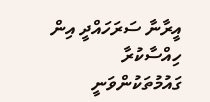އީރާނާ ސަރަހައްދީ އިން ހިއްސާކުރާ ގައުމުތަކުންވަނީ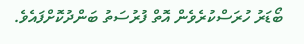ބޯޑަރު ހުރަސްކުރެވެން އޮތް ފުރުސަތު ބަންދުކޮށްފައެވެ.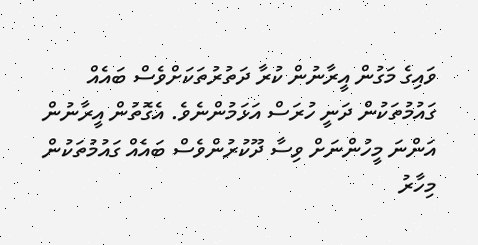ވައިގެ މަގުން އީރާނުން ކުރާ ދަތުރުތަކަށްވެސް ބައެއް ގައުމުތަކުން ދަނީ ހުރަސް އަޅަމުންނެވެ. އެގޮތުން އީރާނުން އަންނަ މީހުންނަށް ވިސާ ދޫކުރުންވެސް ބައެއް ގައުމުތަކުން މިހާރު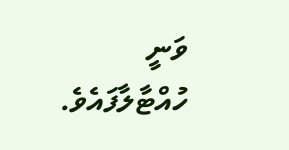ވަނީ ހުއްޓާލާފައެވެ.